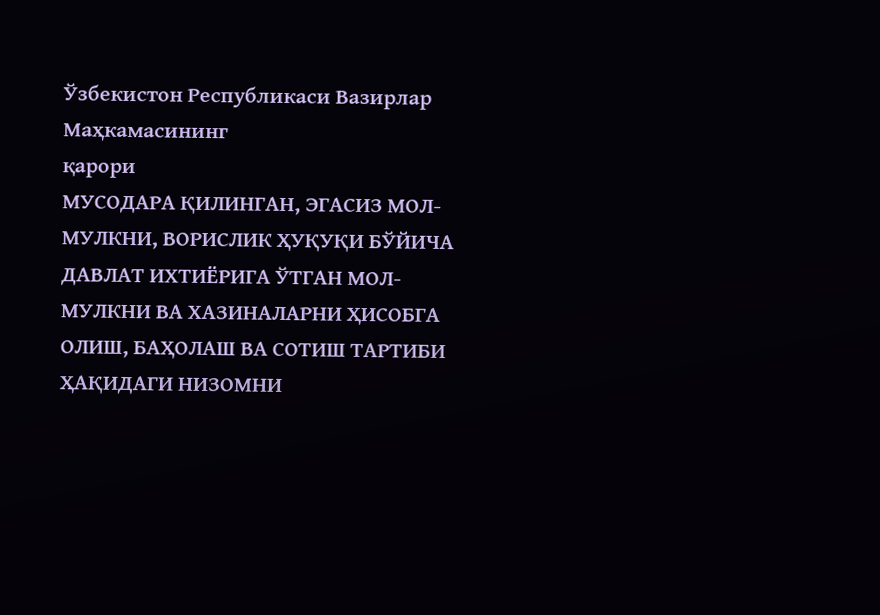Ўзбекистон Республикаси Вазирлар Маҳкамасининг
қарори
МУСОДАРА ҚИЛИНГАН, ЭГАСИЗ МОЛ-МУЛКНИ, ВОРИСЛИК ҲУҚУҚИ БЎЙИЧА ДАВЛАТ ИХТИЁРИГА ЎТГАН МОЛ-МУЛКНИ ВА ХАЗИНАЛАРНИ ҲИСОБГА ОЛИШ, БАҲОЛАШ ВА СОТИШ ТАРТИБИ ҲАҚИДАГИ НИЗОМНИ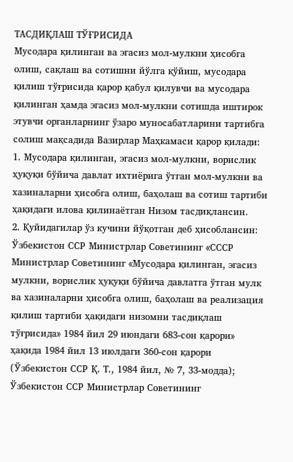ТАСДИҚЛАШ ТЎҒРИСИДА
Мусодара қилинган ва эгасиз мол-мулкни ҳисобга олиш, сақлаш ва сотишни йўлга қўйиш, мусодара қилиш тўғрисида қарор қабул қилувчи ва мусодара қилинган ҳамда эгасиз мол-мулкни сотишда иштирок этувчи органларнинг ўзаро муносабатларини тартибга солиш мақсадида Вазирлар Маҳкамаси қарор қилади:
1. Мусодара қилинган, эгасиз мол-мулкни, ворислик ҳуқуқи бўйича давлат ихтиёрига ўтган мол-мулкни ва хазиналарни ҳисобга олиш, баҳолаш ва сотиш тартиби ҳақидаги илова қилинаётган Низом тасдиқлансин.
2. Қуйидагилар ўз кучини йўқотган деб ҳисоблансин:
Ўзбекистон ССР Министрлар Советининг «СССР Министрлар Советининг «Мусодара қилинган, эгасиз мулкни, ворислик ҳуқуқи бўйича давлатга ўтган мулк ва хазиналарни ҳисобга олиш, баҳолаш ва реализация қилиш тартиби ҳақидаги низомни тасдиқлаш тўғрисида» 1984 йил 29 июндаги 683-сон қарори» ҳақида 1984 йил 13 июлдаги 360-сон қарори (Ўзбекистон ССР Қ. Т., 1984 йил, № 7, 33-модда);
Ўзбекистон ССР Министрлар Советининг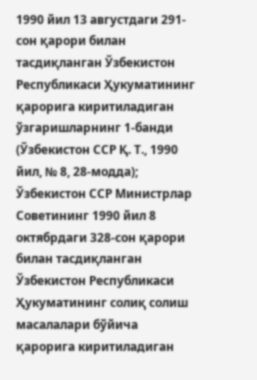1990 йил 13 августдаги 291-сон қарори билан тасдиқланган Ўзбекистон Республикаси Ҳукуматининг қарорига киритиладиган ўзгаришларнинг 1-банди (Ўзбекистон ССР Қ. Т., 1990 йил, № 8, 28-модда);
Ўзбекистон ССР Министрлар Советининг 1990 йил 8 октябрдаги 328-сон қарори билан тасдиқланган Ўзбекистон Республикаси Ҳукуматининг солиқ солиш масалалари бўйича қарорига киритиладиган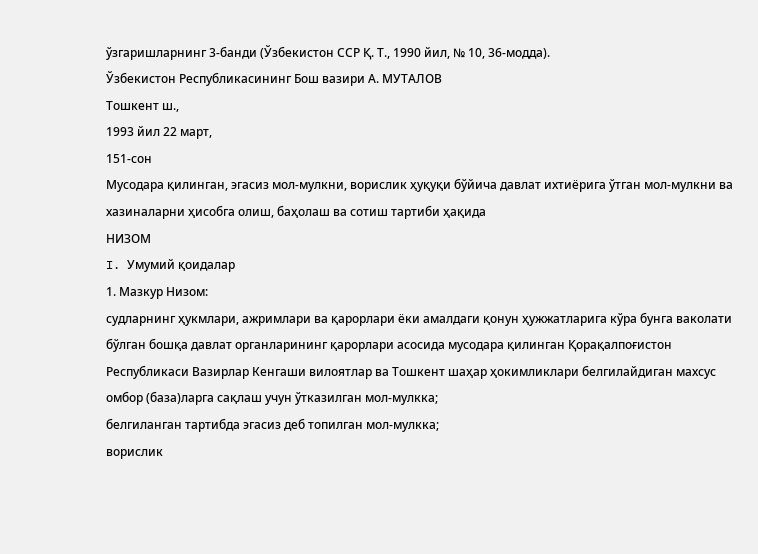ўзгаришларнинг 3-банди (Ўзбекистон ССР Қ. Т., 1990 йил, № 10, 36-модда).
Ўзбекистон Республикасининг Бош вазири А. МУТАЛОВ
Тошкент ш.,
1993 йил 22 март,
151-сон
Мусодара қилинган, эгасиз мол-мулкни, ворислик ҳуқуқи бўйича давлат ихтиёрига ўтган мол-мулкни ва хазиналарни ҳисобга олиш, баҳолаш ва сотиш тартиби ҳақида
НИЗОМ
I. Умумий қоидалар
1. Мазкур Низом:
судларнинг ҳукмлари, ажримлари ва қарорлари ёки амалдаги қонун ҳужжатларига кўра бунга ваколати бўлган бошқа давлат органларининг қарорлари асосида мусодара қилинган Қорақалпоғистон Республикаси Вазирлар Кенгаши вилоятлар ва Тошкент шаҳар ҳокимликлари белгилайдиган махсус омбор (база)ларга сақлаш учун ўтказилган мол-мулкка;
белгиланган тартибда эгасиз деб топилган мол-мулкка;
ворислик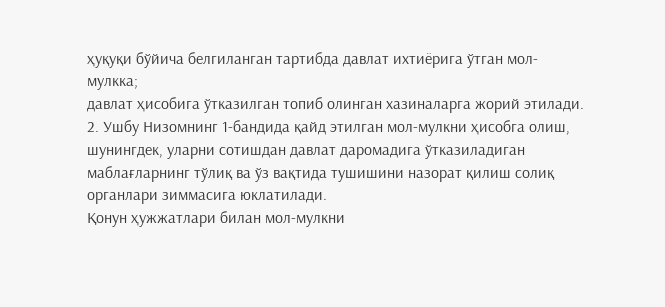ҳуқуқи бўйича белгиланган тартибда давлат ихтиёрига ўтган мол-мулкка;
давлат ҳисобига ўтказилган топиб олинган хазиналарга жорий этилади.
2. Ушбу Низомнинг 1-бандида қайд этилган мол-мулкни ҳисобга олиш, шунингдек, уларни сотишдан давлат даромадига ўтказиладиган маблағларнинг тўлиқ ва ўз вақтида тушишини назорат қилиш солиқ органлари зиммасига юклатилади.
Қонун ҳужжатлари билан мол-мулкни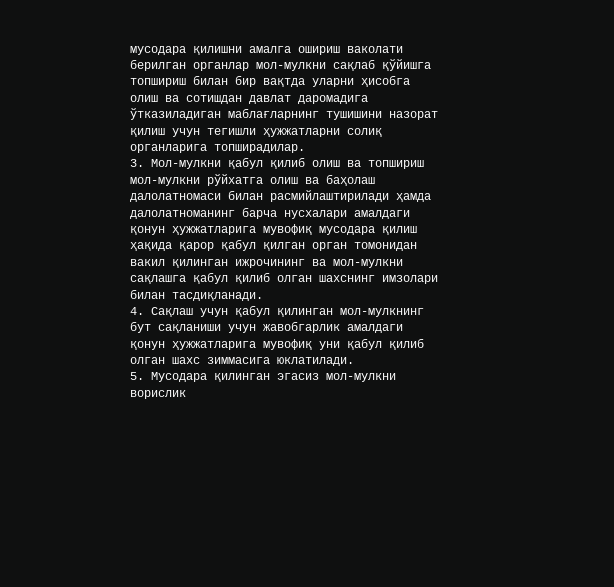мусодара қилишни амалга ошириш ваколати берилган органлар мол-мулкни сақлаб қўйишга топшириш билан бир вақтда уларни ҳисобга олиш ва сотишдан давлат даромадига ўтказиладиган маблағларнинг тушишини назорат қилиш учун тегишли ҳужжатларни солиқ органларига топширадилар.
3. Мол-мулкни қабул қилиб олиш ва топшириш мол-мулкни рўйxатга олиш ва баҳолаш далолатномаси билан расмийлаштирилади ҳамда далолатноманинг барча нусхалари амалдаги қонун ҳужжатларига мувофиқ мусодара қилиш ҳақида қарор қабул қилган орган томонидан вакил қилинган ижрочининг ва мол-мулкни сақлашга қабул қилиб олган шахснинг имзолари билан тасдиқланади.
4. Сақлаш учун қабул қилинган мол-мулкнинг бут сақланиши учун жавобгарлик амалдаги қонун ҳужжатларига мувофиқ уни қабул қилиб олган шахс зиммасига юклатилади.
5. Мусодара қилинган эгасиз мол-мулкни ворислик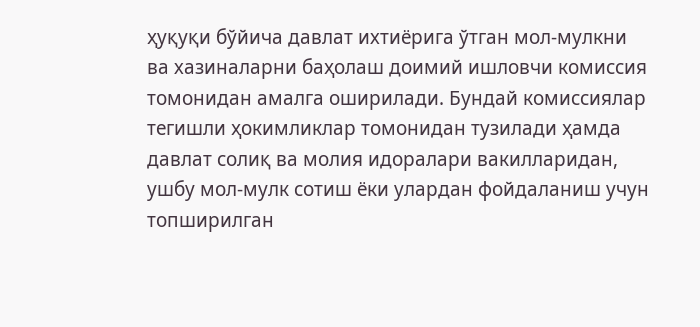ҳуқуқи бўйича давлат ихтиёрига ўтган мол-мулкни ва хазиналарни баҳолаш доимий ишловчи комиссия томонидан амалга оширилади. Бундай комиссиялар тегишли ҳокимликлар томонидан тузилади ҳамда давлат солиқ ва молия идоралари вакилларидан, ушбу мол-мулк сотиш ёки улардан фойдаланиш учун топширилган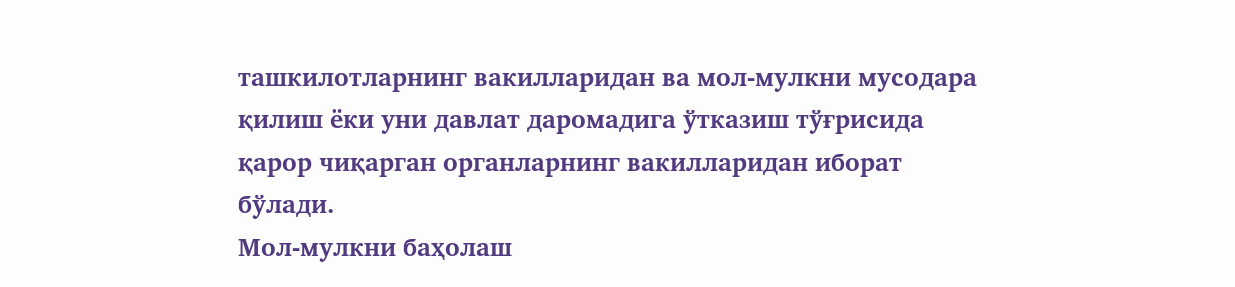ташкилотларнинг вакилларидан ва мол-мулкни мусодара қилиш ёки уни давлат даромадига ўтказиш тўғрисида қарор чиқарган органларнинг вакилларидан иборат бўлади.
Мол-мулкни баҳолаш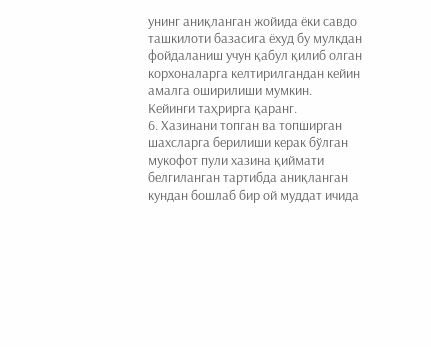унинг аниқланган жойида ёки савдо ташкилоти базасига ёхуд бу мулкдан фойдаланиш учун қабул қилиб олган корхоналарга келтирилгандан кейин амалга оширилиши мумкин.
Кейинги таҳрирга қаранг.
6. Хазинани топган ва топширган шахсларга берилиши керак бўлган мукофот пули хазина қиймати белгиланган тартибда аниқланган кундан бошлаб бир ой муддат ичида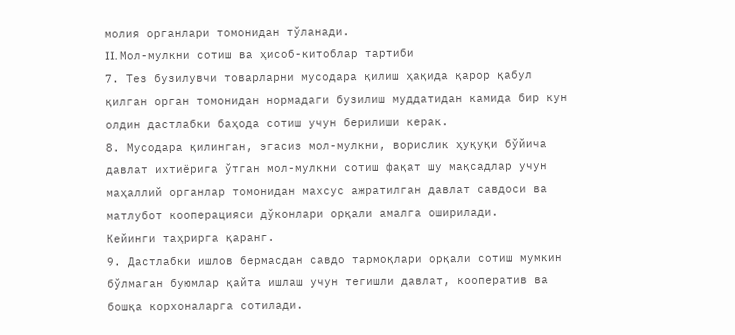молия органлари томонидан тўланади.
II. Мол-мулкни сотиш ва ҳисоб-китоблар тартиби
7. Тез бузилувчи товарларни мусодара қилиш ҳақида қарор қабул қилган орган томонидан нормадаги бузилиш муддатидан камида бир кун олдин дастлабки баҳода сотиш учун берилиши керак.
8. Мусодара қилинган, эгасиз мол-мулкни, ворислик ҳуқуқи бўйича давлат ихтиёрига ўтган мол-мулкни сотиш фақат шу мақсадлар учун маҳаллий органлар томонидан махсус ажратилган давлат савдоси ва матлубот кооперацияси дўконлари орқали амалга оширилади.
Кейинги таҳрирга қаранг.
9. Дастлабки ишлов бермасдан савдо тармоқлари орқали сотиш мумкин бўлмаган буюмлар қайта ишлаш учун тегишли давлат, кооператив ва бошқа корхоналарга сотилади.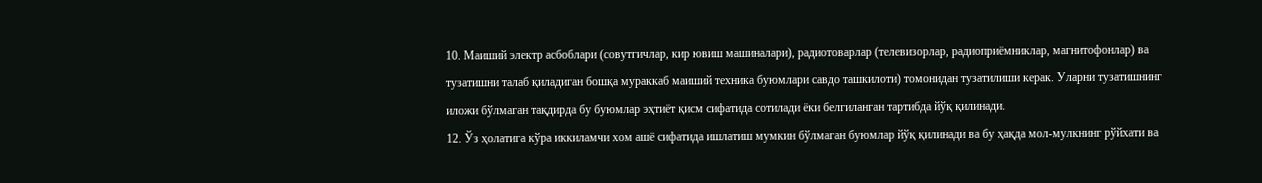10. Маиший электр асбоблари (совутгичлар, кир ювиш машиналари), радиотоварлар (телевизорлар, радиоприёмниклар, магнитофонлар) ва тузатишни талаб қиладиган бошқа мураккаб маиший техника буюмлари савдо ташкилоти) томонидан тузатилиши керак. Уларни тузатишнинг иложи бўлмаган тақдирда бу буюмлар эҳтиёт қисм сифатида сотилади ёки белгиланган тартибда йўқ қилинади.
12. Ўз ҳолатига кўра иккиламчи хом ашё сифатида ишлатиш мумкин бўлмаган буюмлар йўқ қилинади ва бу ҳақда мол-мулкнинг рўйхати ва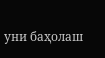уни баҳолаш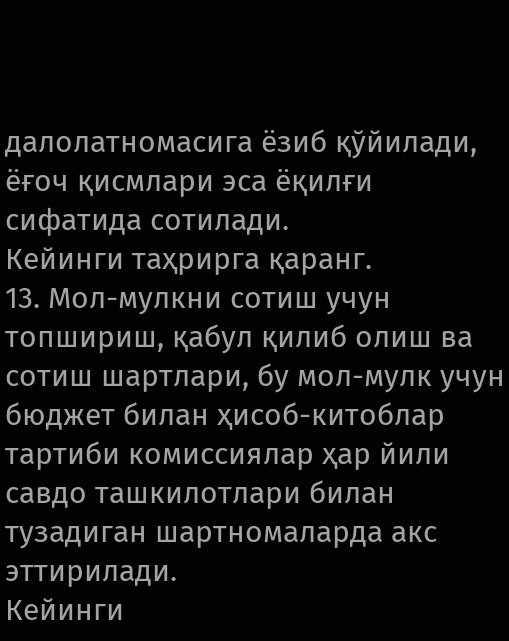далолатномасига ёзиб қўйилади, ёғоч қисмлари эса ёқилғи сифатида сотилади.
Кейинги таҳрирга қаранг.
13. Мол-мулкни сотиш учун топшириш, қабул қилиб олиш ва сотиш шартлари, бу мол-мулк учун бюджет билан ҳисоб-китоблар тартиби комиссиялар ҳар йили савдо ташкилотлари билан тузадиган шартномаларда акс эттирилади.
Кейинги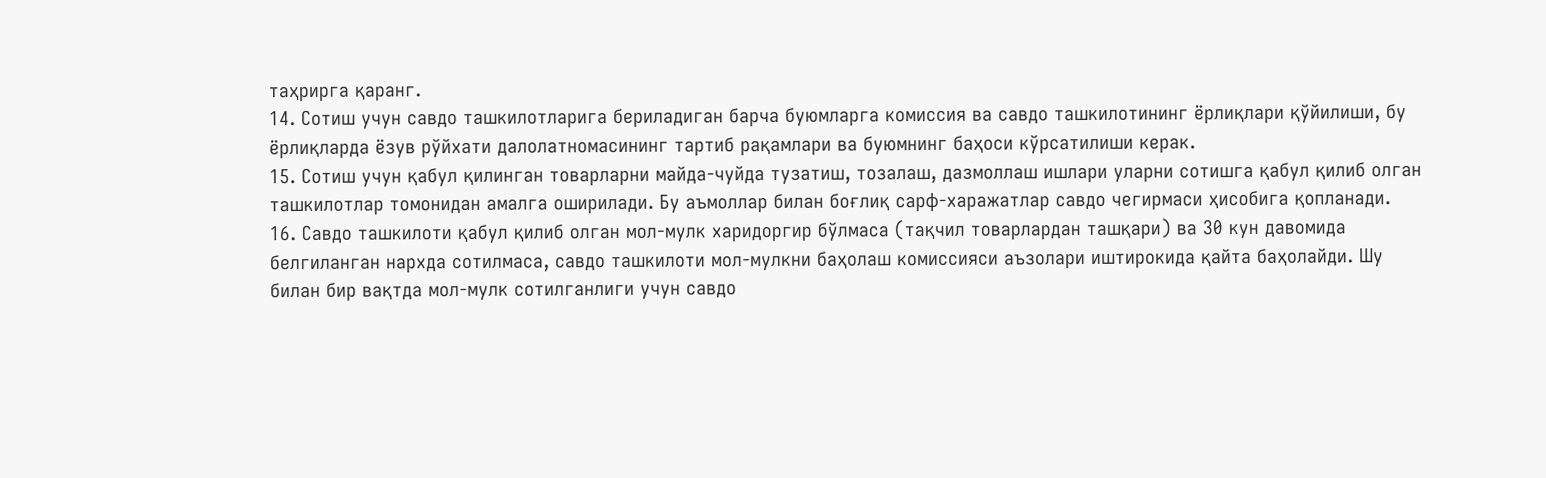таҳрирга қаранг.
14. Сотиш учун савдо ташкилотларига бериладиган барча буюмларга комиссия ва савдо ташкилотининг ёрлиқлари қўйилиши, бу ёрлиқларда ёзув рўйхати далолатномасининг тартиб рақамлари ва буюмнинг баҳоси кўрсатилиши керак.
15. Сотиш учун қабул қилинган товарларни майда-чуйда тузатиш, тозалаш, дазмоллаш ишлари уларни сотишга қабул қилиб олган ташкилотлар томонидан амалга оширилади. Бу аъмоллар билан боғлиқ сарф-харажатлар савдо чегирмаси ҳисобига қопланади.
16. Савдо ташкилоти қабул қилиб олган мол-мулк харидоргир бўлмаса (тақчил товарлардан ташқари) ва 30 кун давомида белгиланган нархда сотилмаса, савдо ташкилоти мол-мулкни баҳолаш комиссияси аъзолари иштирокида қайта баҳолайди. Шу билан бир вақтда мол-мулк сотилганлиги учун савдо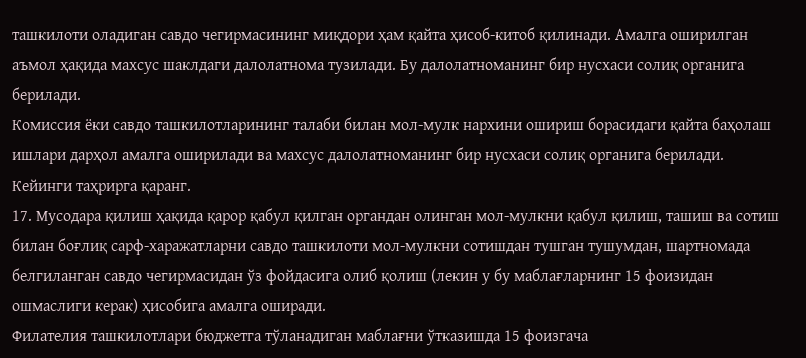ташкилоти оладиган савдо чегирмасининг миқдори ҳам қайта ҳисоб-китоб қилинади. Амалга оширилган аъмол ҳақида махсус шаклдаги далолатнома тузилади. Бу далолатноманинг бир нусхаси солиқ органига берилади.
Комиссия ёки савдо ташкилотларининг талаби билан мол-мулк нархини ошириш борасидаги қайта баҳолаш ишлари дарҳол амалга оширилади ва махсус далолатноманинг бир нусхаси солиқ органига берилади.
Кейинги таҳрирга қаранг.
17. Мусодара қилиш ҳақида қарор қабул қилган органдан олинган мол-мулкни қабул қилиш, ташиш ва сотиш билан боғлиқ сарф-харажатларни савдо ташкилоти мол-мулкни сотишдан тушган тушумдан, шартномада белгиланган савдо чегирмасидан ўз фойдасига олиб қолиш (лекин у бу маблағларнинг 15 фоизидан ошмаслиги керак) ҳисобига амалга оширади.
Филателия ташкилотлари бюджетга тўланадиган маблағни ўтказишда 15 фоизгача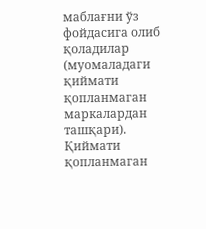маблағни ўз фойдасига олиб қоладилар (муомаладаги қиймати қопланмаган маркалардан ташқари). Қиймати қопланмаган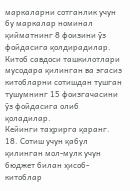маркаларни сотганлик учун бу маркалар номинал қийматнинг 8 фоизини ўз фойдасига қолдирадилар.
Китоб савдоси ташкилотлари мусодара қилинган ва эгасиз китобларни сотишдан тушган тушумнинг 15 фоизгачасини ўз фойдасига олиб қоладилар.
Кейинги таҳрирга қаранг.
18. Сотиш учун қабул қилинган мол-мулк учун бюджет билан ҳисоб-китоблар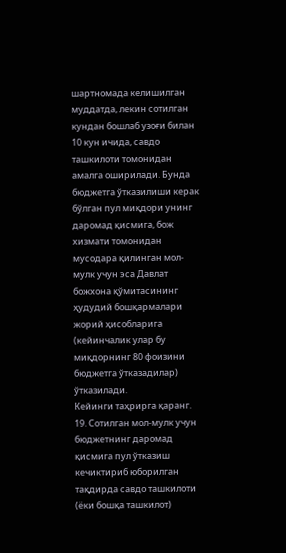шартномада келишилган муддатда, лекин сотилган кундан бошлаб узоғи билан 10 кун ичида, савдо ташкилоти томонидан амалга оширилади. Бунда бюджетга ўтказилиши керак бўлган пул миқдори унинг даромад қисмига, бож хизмати томонидан мусодара қилинган мол-мулк учун эса Давлат божхона қўмитасининг ҳудудий бошқармалари жорий ҳисобларига (кейинчалик улар бу миқдорнинг 80 фоизини бюджетга ўтказадилар) ўтказилади.
Кейинги таҳрирга қаранг.
19. Сотилган мол-мулк учун бюджетнинг даромад қисмига пул ўтказиш кечиктириб юборилган тақдирда савдо ташкилоти (ёки бошқа ташкилот)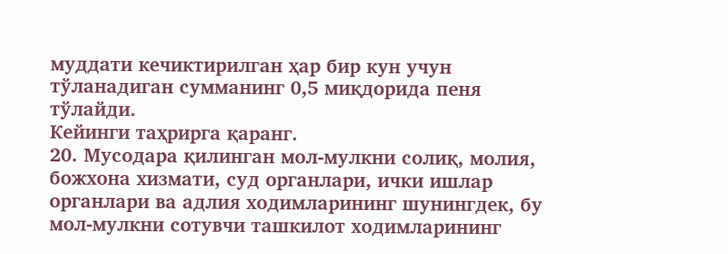муддати кечиктирилган ҳар бир кун учун тўланадиган сумманинг 0,5 миқдорида пеня тўлайди.
Кейинги таҳрирга қаранг.
20. Мусодара қилинган мол-мулкни солиқ, молия, божхона хизмати, суд органлари, ички ишлар органлари ва адлия ходимларининг шунингдек, бу мол-мулкни сотувчи ташкилот ходимларининг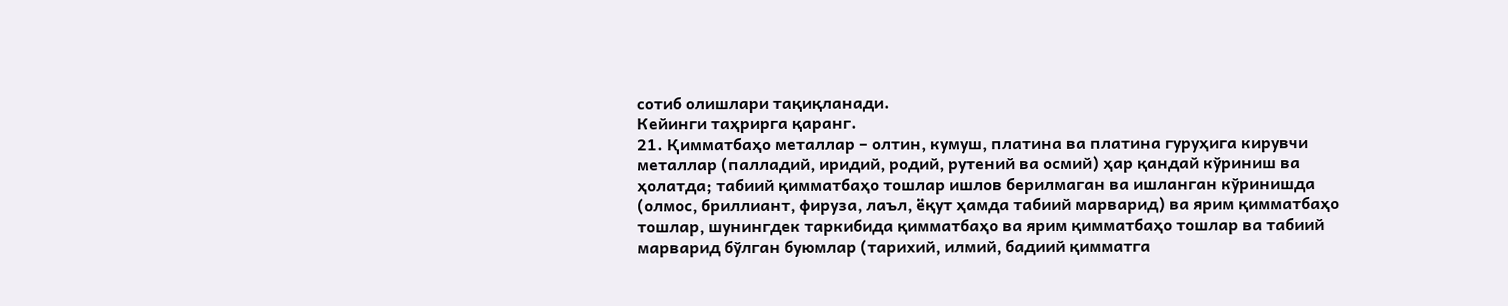сотиб олишлари тақиқланади.
Кейинги таҳрирга қаранг.
21. Қимматбаҳо металлар – олтин, кумуш, платина ва платина гуруҳига кирувчи металлар (палладий, иридий, родий, рутений ва осмий) ҳар қандай кўриниш ва ҳолатда; табиий қимматбаҳо тошлар ишлов берилмаган ва ишланган кўринишда (олмос, бриллиант, фируза, лаъл, ёқут ҳамда табиий марварид) ва ярим қимматбаҳо тошлар, шунингдек таркибида қимматбаҳо ва ярим қимматбаҳо тошлар ва табиий марварид бўлган буюмлар (тарихий, илмий, бадиий қимматга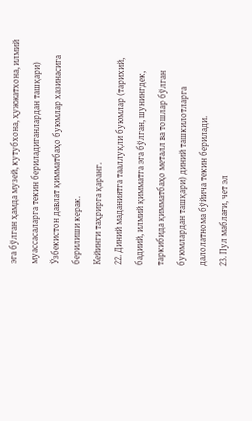эга бўлган ҳамда музей, кутубхона, ҳужжатхона, илмий муассасаларга текин бериладиганлардан ташқари) Ўзбекистон давлат қимматбаҳо буюмлар хазинасига берилиши керак.
Кейинги таҳрирга қаранг.
22. Диний маданиятга тааллуқли буюмлар (тарихий, бадиий, илмий қимматга эга бўлган, шунингдек, таркибида қимматбаҳо металл ва тошлар бўлган буюмлардан ташқари) диний ташкилотларга далолатнома бўйича текин берилади.
23. Пул маблағи, чет эл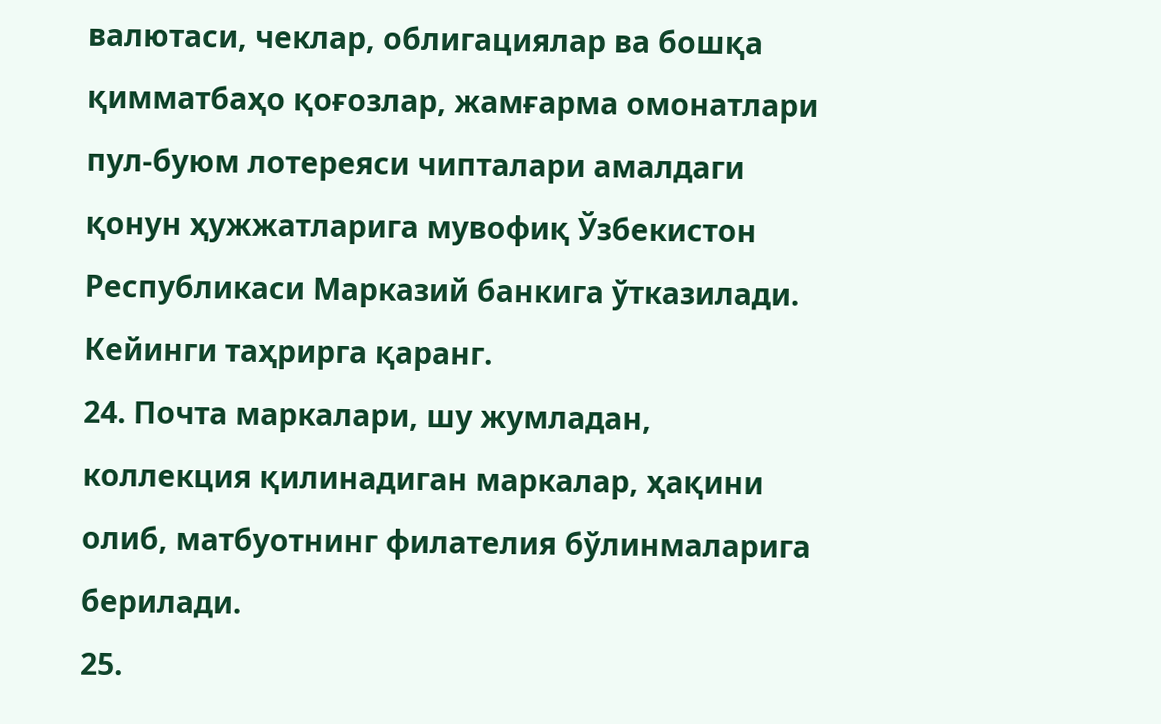валютаси, чеклар, облигациялар ва бошқа қимматбаҳо қоғозлар, жамғарма омонатлари пул-буюм лотереяси чипталари амалдаги қонун ҳужжатларига мувофиқ Ўзбекистон Республикаси Марказий банкига ўтказилади.
Кейинги таҳрирга қаранг.
24. Почта маркалари, шу жумладан, коллекция қилинадиган маркалар, ҳақини олиб, матбуотнинг филателия бўлинмаларига берилади.
25.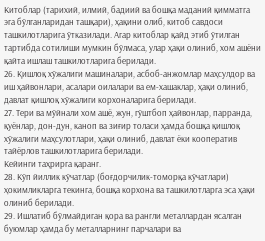Китоблар (тарихий, илмий, бадиий ва бошқа маданий қимматга эга бўлганларидан ташқари), ҳақини олиб, китоб савдоси ташкилотларига ўтказилади. Агар китоблар қайд этиб ўтилган тартибда сотилиши мумкин бўлмаса, улар ҳақи олиниб, хом ашёни қайта ишлаш ташкилотларига берилади.
26. Қишлоқ хўжалиги машиналари, асбоб-анжомлар маҳсулдор ва иш ҳайвонлари, асалари оилалари ва ем-хашаклар, ҳақи олиниб, давлат қишлоқ хўжалиги корхоналарига берилади.
27. Тери ва мўйнали хом ашё, жун, гўштбоп ҳайвонлар, парранда, қуёнлар, дон-дун, каноп ва зиғир толаси ҳамда бошқа қишлоқ хўжалиги маҳсулотлари, ҳақи олиниб, давлат ёки кооператив тайёрлов ташкилотларига берилади.
Кейинги таҳрирга қаранг.
28. Кўп йиллик кўчатлар (боғдорчилик-томорқа кўчатлари) ҳокимликларга текинга, бошқа корхона ва ташкилотларга эса ҳақи олиниб берилади.
29. Ишлатиб бўлмайдиган қора ва рангли металлардан ясалган буюмлар ҳамда бу металларнинг парчалари ва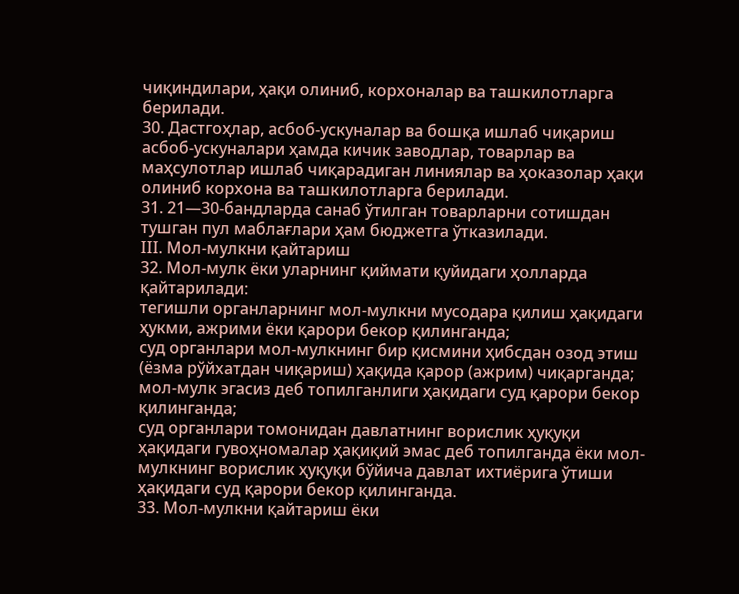чиқиндилари, ҳақи олиниб, корхоналар ва ташкилотларга берилади.
30. Дастгоҳлар, асбоб-ускуналар ва бошқа ишлаб чиқариш асбоб-ускуналари ҳамда кичик заводлар, товарлар ва маҳсулотлар ишлаб чиқарадиган линиялар ва ҳоказолар ҳақи олиниб корхона ва ташкилотларга берилади.
31. 21—30-бандларда санаб ўтилган товарларни сотишдан тушган пул маблағлари ҳам бюджетга ўтказилади.
III. Мол-мулкни қайтариш
32. Мол-мулк ёки уларнинг қиймати қуйидаги ҳолларда қайтарилади:
тегишли органларнинг мол-мулкни мусодара қилиш ҳақидаги ҳукми, ажрими ёки қарори бекор қилинганда;
суд органлари мол-мулкнинг бир қисмини ҳибсдан озод этиш (ёзма рўйхатдан чиқариш) ҳақида қарор (ажрим) чиқарганда;
мол-мулк эгасиз деб топилганлиги ҳақидаги суд қарори бекор қилинганда;
суд органлари томонидан давлатнинг ворислик ҳуқуқи ҳақидаги гувоҳномалар ҳақиқий эмас деб топилганда ёки мол-мулкнинг ворислик ҳуқуқи бўйича давлат ихтиёрига ўтиши ҳақидаги суд қарори бекор қилинганда.
33. Мол-мулкни қайтариш ёки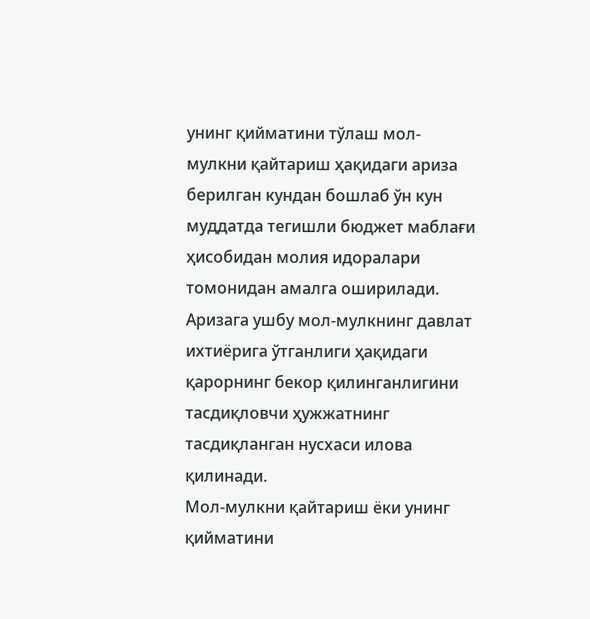унинг қийматини тўлаш мол-мулкни қайтариш ҳақидаги ариза берилган кундан бошлаб ўн кун муддатда тегишли бюджет маблағи ҳисобидан молия идоралари томонидан амалга оширилади. Аризага ушбу мол-мулкнинг давлат ихтиёрига ўтганлиги ҳақидаги қарорнинг бекор қилинганлигини тасдиқловчи ҳужжатнинг тасдиқланган нусхаси илова қилинади.
Мол-мулкни қайтариш ёки унинг қийматини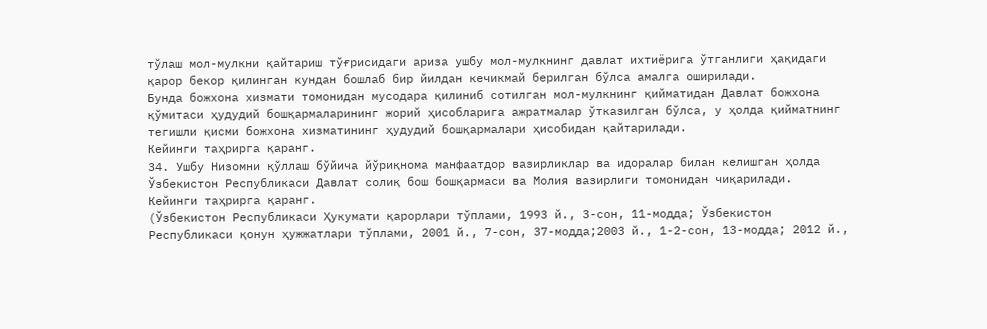тўлаш мол-мулкни қайтариш тўғрисидаги ариза ушбу мол-мулкнинг давлат ихтиёрига ўтганлиги ҳақидаги қарор бекор қилинган кундан бошлаб бир йилдан кечикмай берилган бўлса амалга оширилади.
Бунда божхона хизмати томонидан мусодара қилиниб сотилган мол-мулкнинг қийматидан Давлат божхона қўмитаси ҳудудий бошқармаларининг жорий ҳисобларига ажратмалар ўтказилган бўлса, у ҳолда қийматнинг тегишли қисми божхона хизматининг ҳудудий бошқармалари ҳисобидан қайтарилади.
Кейинги таҳрирга қаранг.
34. Ушбу Низомни қўллаш бўйича йўриқнома манфаатдор вазирликлар ва идоралар билан келишган ҳолда Ўзбекистон Республикаси Давлат солиқ бош бошқармаси ва Молия вазирлиги томонидан чиқарилади.
Кейинги таҳрирга қаранг.
(Ўзбекистон Республикаси Ҳукумати қарорлари тўплами, 1993 й., 3-сон, 11-модда; Ўзбекистон Республикаси қонун ҳужжатлари тўплами, 2001 й., 7-сон, 37-модда;2003 й., 1-2-сон, 13-модда; 2012 й.,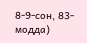8-9-сон, 83-модда)